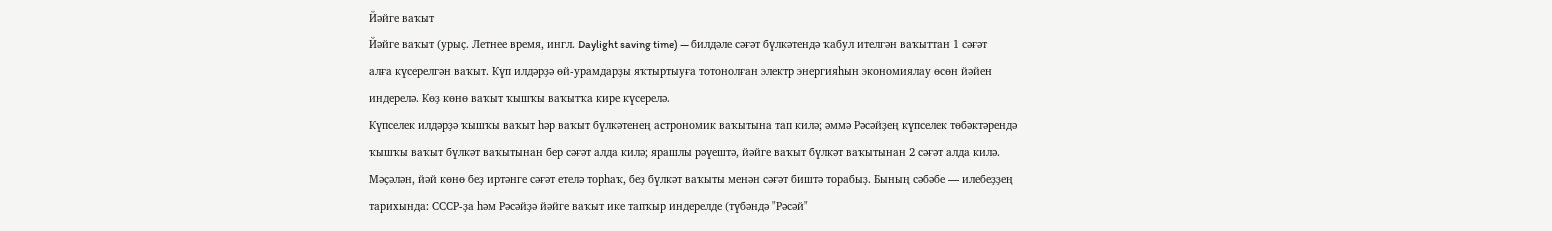Йәйге ваҡыт
Йәйге ваҡыт (урыҫ. Летнее время, ингл. Daylight saving time) — билдәле сәғәт бүлкәтендә ҡабул ителгән ваҡыттан 1 сәғәт алға күсерелгән ваҡыт. Күп илдәрҙә өй-урамдарҙы яҡтыртыуға тотонолған электр энергияһын экономиялау өсөн йәйен индерелә. Көҙ көнө ваҡыт ҡышҡы ваҡытҡа кире күсерелә.
Күпселек илдәрҙә ҡышҡы ваҡыт һәр ваҡыт бүлкәтенең астрономик ваҡытына тап килә; әммә Рәсәйҙең күпселек төбәктәрендә ҡышҡы ваҡыт бүлкәт ваҡытынан бер сәғәт алда килә; ярашлы рәүештә, йәйге ваҡыт бүлкәт ваҡытынан 2 сәғәт алда килә. Мәҫәлән, йәй көнө беҙ иртәнге сәғәт етелә торһаҡ, беҙ бүлкәт ваҡыты менән сәғәт биштә торабыҙ. Бының сәбәбе — илебеҙҙең тарихында: СССР-ҙа һәм Рәсәйҙә йәйге ваҡыт ике тапҡыр индерелде (түбәндә "Рәсәй"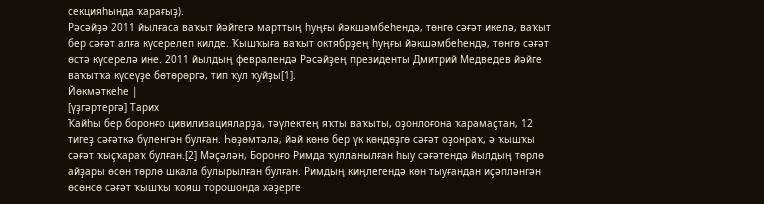секцияһында ҡарағыҙ).
Рәсәйҙә 2011 йылғаса ваҡыт йәйгегә марттың һуңғы йәкшәмбеһендә, төнгө сәғәт икелә, ваҡыт бер сәғәт алға күсерелеп килде. Ҡышҡыға ваҡыт октябрҙең һуңғы йәкшәмбеһендә, төнгө сәғәт өстә күсерелә ине. 2011 йылдың февралендә Рәсәйҙең президенты Дмитрий Медведев йәйге ваҡытҡа күсеүҙе бөтөрөргә, тип ҡул ҡуйҙы[1].
Йөкмәткеһе |
[үҙгәртергә] Тарих
Ҡайһы бер боронғо цивилизацияларҙа, тәүлектең яҡты ваҡыты, оҙонлоғона ҡарамаҫтан, 12 тигеҙ сәғәткә бүленгән булған. Һөҙөмтәлә, йәй көнө бер үк көндөҙгө сәғәт оҙонраҡ, ә ҡышҡы сәғәт ҡыҫҡараҡ булған.[2] Мәҫәлән, Боронғо Римда ҡулланылған һыу сәғәтендә йылдың төрлө айҙары өсөн төрлө шкала булырылған булған. Римдың киңлегендә көн тыуғандан иҫәпләнгән өсөнсө сәғәт ҡышҡы ҡояш торошонда хәҙерге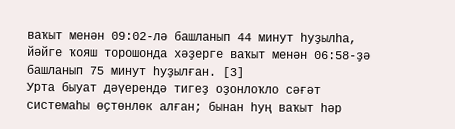ваҡыт менән 09:02-лә башланып 44 минут һуҙылһа, йәйге ҡояш торошонда хәҙерге ваҡыт менән 06:58-ҙә башланып 75 минут һуҙылған. [3]
Урта быуат дәүерендә тигеҙ оҙонлоҡло сәғәт системаһы өҫтөнлөк алған; бынан һуң ваҡыт һәр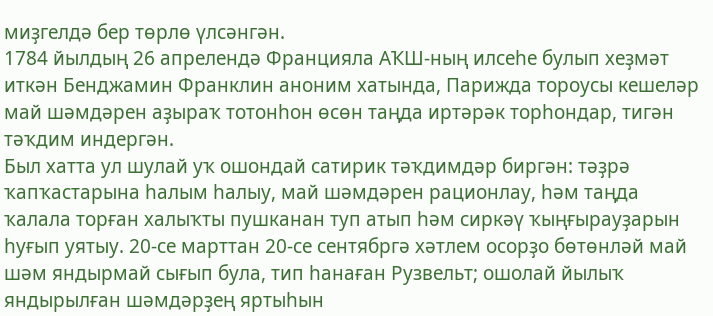миҙгелдә бер төрлө үлсәнгән.
1784 йылдың 26 апрелендә Францияла АҠШ-ның илсеһе булып хеҙмәт иткән Бенджамин Франклин аноним хатында, Парижда тороусы кешеләр май шәмдәрен аҙыраҡ тотонһон өсөн таңда иртәрәк торһондар, тигән тәҡдим индергән.
Был хатта ул шулай уҡ ошондай сатирик тәҡдимдәр биргән: тәҙрә ҡапҡастарына һалым һалыу, май шәмдәрен рационлау, һәм таңда ҡалала торған халыҡты пушканан туп атып һәм сиркәү ҡыңғырауҙарын һуғып уятыу. 20-се марттан 20-се сентябргә хәтлем осорҙо бөтөнләй май шәм яндырмай сығып була, тип һанаған Рузвельт; ошолай йылыҡ яндырылған шәмдәрҙең яртыһын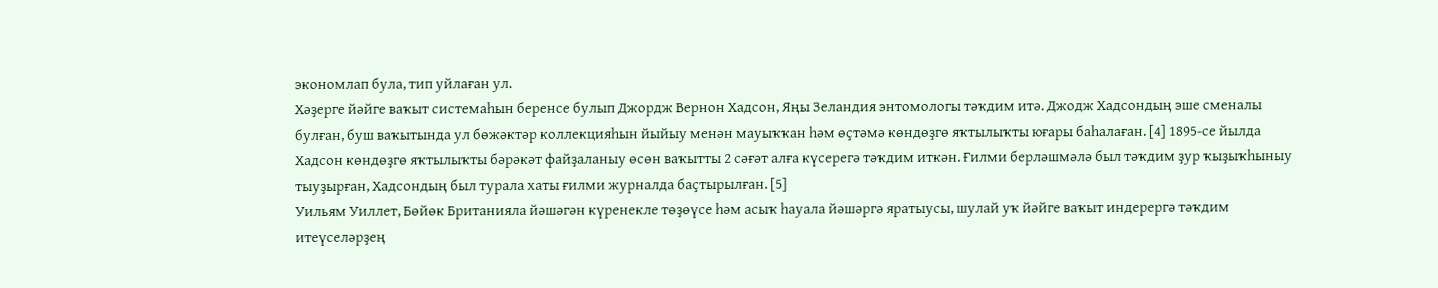экономлап була, тип уйлаған ул.
Хәҙерге йәйге ваҡыт системаһын беренсе булып Джордж Вернон Хадсон, Яңы Зеландия энтомологы тәҡдим итә. Джодж Хадсондың эше сменалы булған, буш ваҡытында ул бөжәктәр коллекцияһын йыйыу менән мауыҡҡан һәм өҫтәмә көндөҙгө яҡтылыҡты юғары баһалаған. [4] 1895-се йылда Хадсон көндөҙгө яҡтылыҡты бәрәкәт файҙаланыу өсөн ваҡытты 2 сәғәт алға күсерегә тәҡдим иткән. Ғилми берләшмәлә был тәҡдим ҙур ҡыҙыҡһыныу тыуҙырған, Хадсондың был турала хаты ғилми журналда баҫтырылған. [5]
Уильям Уиллет, Бөйөк Британияла йәшәгән күренекле төҙөүсе һәм асыҡ һауала йәшәргә яратыусы, шулай уҡ йәйге ваҡыт индерергә тәҡдим итеүселәрҙең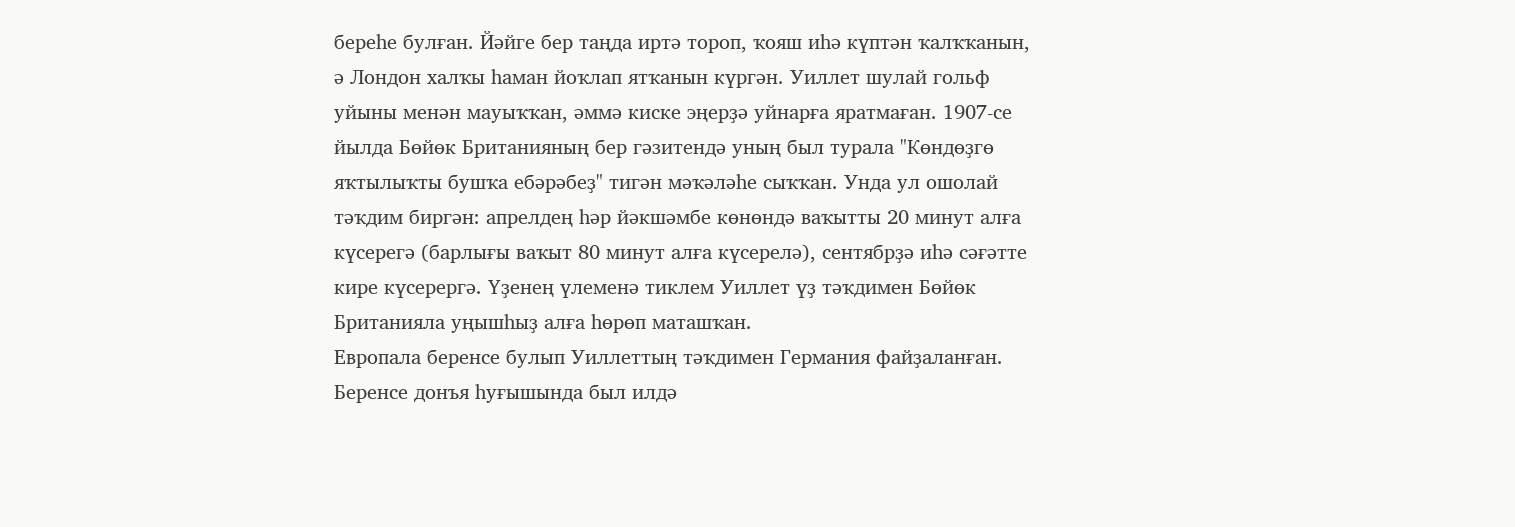береһе булған. Йәйге бер таңда иртә тороп, ҡояш иһә күптән ҡалҡҡанын, ә Лондон халҡы һаман йоҡлап ятҡанын күргән. Уиллет шулай гольф уйыны менән мауыҡҡан, әммә киске эңерҙә уйнарға яратмаған. 1907-се йылда Бөйөк Британияның бер гәзитендә уның был турала "Көндөҙгө яҡтылыҡты бушҡа ебәрәбеҙ" тигән мәҡәләһе сыҡҡан. Унда ул ошолай тәҡдим биргән: апрелдең һәр йәкшәмбе көнөндә ваҡытты 20 минут алға күсерегә (барлығы ваҡыт 80 минут алға күсерелә), сентябрҙә иһә сәғәтте кире күсерергә. Үҙенең үлеменә тиклем Уиллет үҙ тәҡдимен Бөйөк Британияла уңышһыҙ алға һөрөп маташҡан.
Европала беренсе булып Уиллеттың тәҡдимен Германия файҙаланған. Беренсе донъя һуғышында был илдә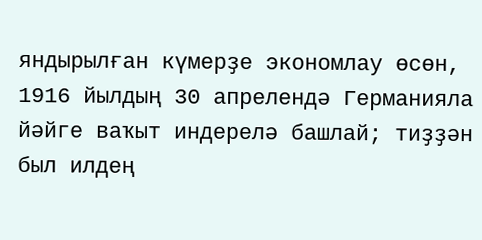яндырылған күмерҙе экономлау өсөн, 1916 йылдың 30 апрелендә Германияла йәйге ваҡыт индерелә башлай; тиҙҙән был илдең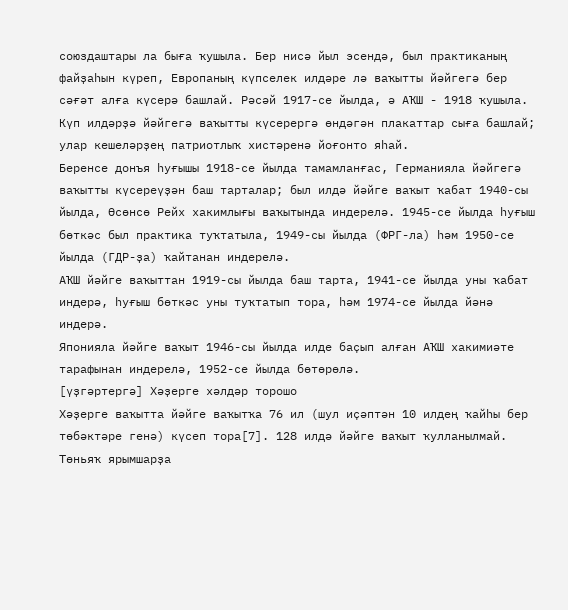союздаштары ла быға ҡушыла. Бер нисә йыл эсендә, был практиканың файҙаһын күреп, Европаның күпселек илдәре лә ваҡытты йәйгегә бер сәғәт алға күсерә башлай. Рәсәй 1917-се йылда, ә АҠШ - 1918 ҡушыла.
Күп илдәрҙә йәйгегә ваҡытты күсерергә өндәгән плакаттар сыға башлай; улар кешеләрҙең патриотлыҡ хистәренә йоғонто яһай.
Беренсе донъя һуғышы 1918-се йылда тамамланғас, Германияла йәйгегә ваҡытты күсереүҙән баш тарталар; был илдә йәйге ваҡыт ҡабат 1940-сы йылда, Өсөнсө Рейх хакимлығы ваҡытында индерелә. 1945-се йылда һуғыш бөткәс был практика туҡтатыла, 1949-сы йылда (ФРГ-ла) һәм 1950-се йылда (ГДР-ҙа) ҡайтанан индерелә.
АҠШ йәйге ваҡыттан 1919-сы йылда баш тарта, 1941-се йылда уны ҡабат индерә, һуғыш бөткәс уны туҡтатып тора, һәм 1974-се йылда йәнә индерә.
Японияла йәйге ваҡыт 1946-сы йылда илде баҫып алған АҠШ хакимиәте тарафынан индерелә, 1952-се йылда бөтөрөлә.
[үҙгәртергә] Хәҙерге хәлдәр торошо
Хәҙерге ваҡытта йәйге ваҡытҡа 76 ил (шул иҫәптән 10 илдең ҡайһы бер төбәктәре генә) күсеп тора[7]. 128 илдә йәйге ваҡыт ҡулланылмай. Төньяҡ ярымшарҙа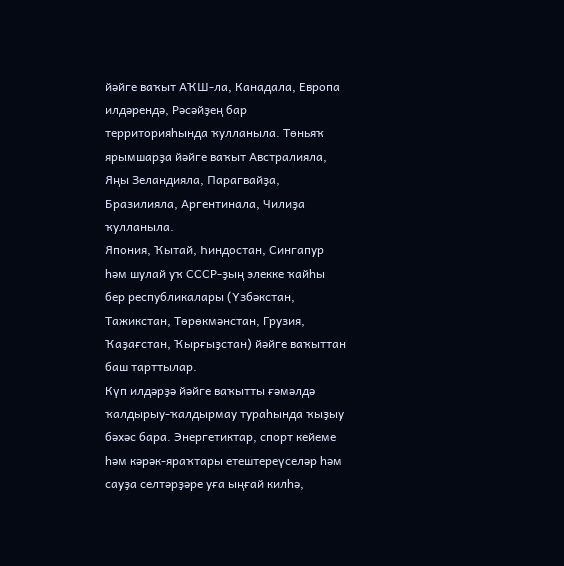йәйге ваҡыт АҠШ-ла, Канадала, Европа илдәрендә, Рәсәйҙең бар территорияһында ҡулланыла. Төньяҡ ярымшарҙа йәйге ваҡыт Австралияла, Яңы Зеландияла, Парагвайҙа, Бразилияла, Аргентинала, Чилиҙа ҡулланыла.
Япония, Ҡытай, Һиндостан, Сингапур һәм шулай уҡ СССР-ҙың элекке ҡайһы бер республикалары (Үзбәкстан, Тажикстан, Төрөкмәнстан, Грузия, Ҡаҙағстан, Ҡырғыҙстан) йәйге ваҡыттан баш тарттылар.
Күп илдәрҙә йәйге ваҡытты ғәмәлдә ҡалдырыу-ҡалдырмау тураһында ҡыҙыу бәхәс бара. Энергетиктар, спорт кейеме һәм кәрәк-яраҡтары етештереүселәр һәм сауҙа селтәрҙәре уға ыңғай килһә,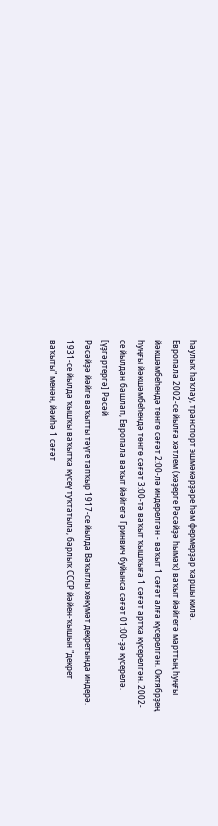һаулыҡ һаҡлау, транспорт эшмәкәрҙәре һәм фермерҙар ҡаршы килә.
Европала 2002-се йылға хәтлем (хәҙерге Рәсәйҙә һымаҡ) ваҡыт йәйгегә марттың һуңғы йәкшәмбеһендә төнгө сәғәт 2:00-лә индерелгән - ваҡыт 1 сәғәт алға күсерелгән. Октябрҙең һуңғы йәкшәмбеһендә төнгө сәғәт 3:00-тә ваҡыт ҡышҡыға 1 сәғәт артҡа күсерелгән. 2002-се йылдан башлап, Европала ваҡыт йәйгегә Гринвич буйынса сәғәт 01:00-ҙә күсерелә.
[үҙгәртергә] Рәсәй
Рәсәйҙә йәйге ваҡытты тәүге тапҡыр 1917-се йылда Ваҡытлы хөкүмәт декретында индерә. 1931-се йылда ҡышҡы ваҡытҡа күсеү туҡтатыла, барлыҡ СССР йәйен-ҡышын "декрет ваҡыты" менән, йәиһә 1 сәғәт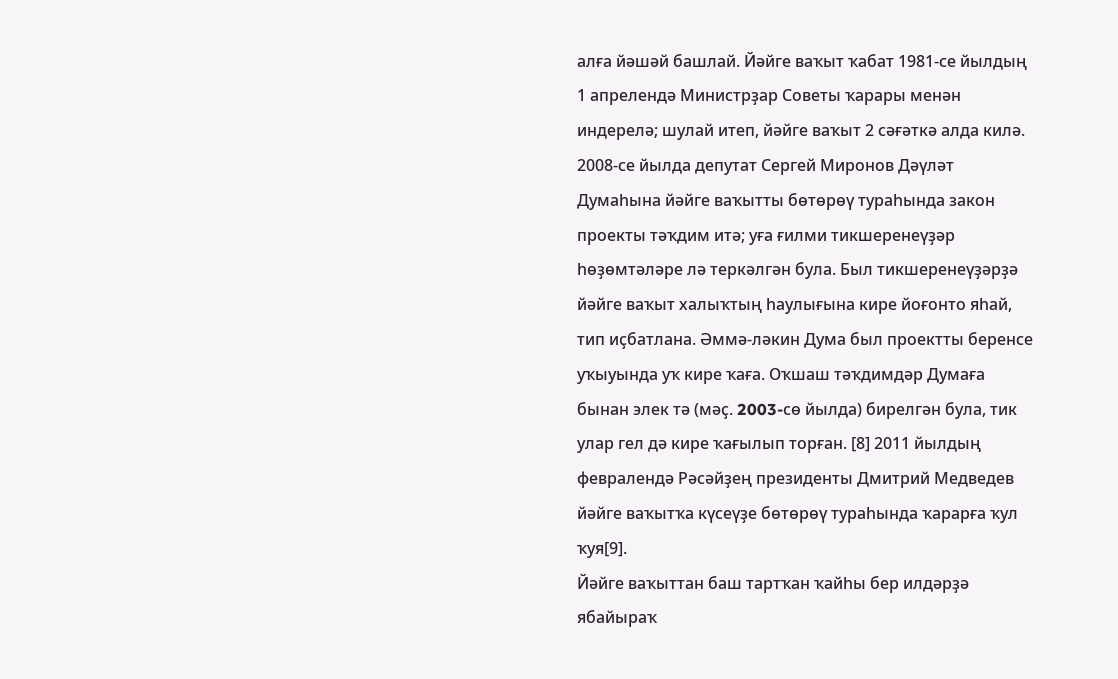алға йәшәй башлай. Йәйге ваҡыт ҡабат 1981-се йылдың 1 апрелендә Министрҙар Советы ҡарары менән индерелә; шулай итеп, йәйге ваҡыт 2 сәғәткә алда килә.
2008-се йылда депутат Сергей Миронов Дәүләт Думаһына йәйге ваҡытты бөтөрөү тураһында закон проекты тәҡдим итә; уға ғилми тикшеренеүҙәр һөҙөмтәләре лә теркәлгән була. Был тикшеренеүҙәрҙә йәйге ваҡыт халыҡтың һаулығына кире йоғонто яһай, тип иҫбатлана. Әммә-ләкин Дума был проектты беренсе уҡыуында уҡ кире ҡаға. Оҡшаш тәҡдимдәр Думаға бынан элек тә (мәҫ. 2003-cө йылда) бирелгән була, тик улар гел дә кире ҡағылып торған. [8] 2011 йылдың февралендә Рәсәйҙең президенты Дмитрий Медведев йәйге ваҡытҡа күсеүҙе бөтөрөү тураһында ҡарарға ҡул ҡуя[9].
Йәйге ваҡыттан баш тартҡан ҡайһы бер илдәрҙә ябайыраҡ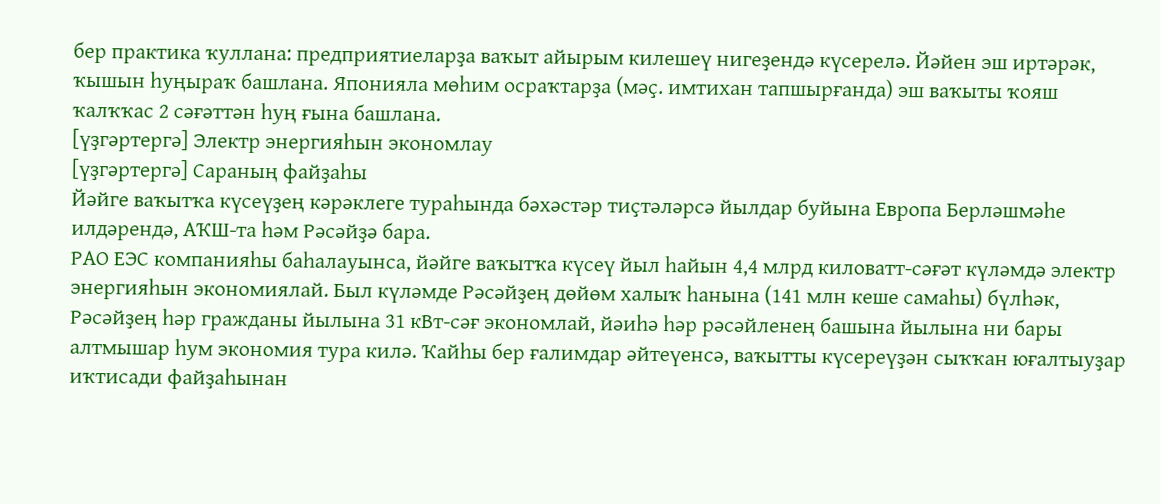бер практика ҡуллана: предприятиеларҙа ваҡыт айырым килешеү нигеҙендә күсерелә. Йәйен эш иртәрәк, ҡышын һуңыраҡ башлана. Японияла мөһим осраҡтарҙа (мәҫ. имтихан тапшырғанда) эш ваҡыты ҡояш ҡалҡҡас 2 сәғәттән һуң ғына башлана.
[үҙгәртергә] Электр энергияһын экономлау
[үҙгәртергә] Сараның файҙаһы
Йәйге ваҡытҡа күсеүҙең кәрәклеге тураһында бәхәстәр тиҫтәләрсә йылдар буйына Европа Берләшмәһе илдәрендә, АҠШ-та һәм Рәсәйҙә бара.
РАО ЕЭС компанияһы баһалауынса, йәйге ваҡытҡа күсеү йыл һайын 4,4 млрд киловатт-сәғәт күләмдә электр энергияһын экономиялай. Был күләмде Рәсәйҙең дөйөм халыҡ һанына (141 млн кеше самаһы) бүлһәк, Рәсәйҙең һәр гражданы йылына 31 кВт-сәғ экономлай, йәиһә һәр рәсәйленең башына йылына ни бары алтмышар һум экономия тура килә. Ҡайһы бер ғалимдар әйтеүенсә, ваҡытты күсереүҙән сыҡҡан юғалтыуҙар иҡтисади файҙаһынан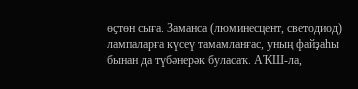өҫтөн сыға. Заманса (люминесцент, светодиод) лампаларға күсеү тамамланғас, уның файҙаһы бынан да түбәнерәк буласаҡ. АҠШ-ла,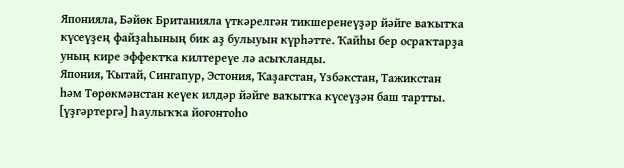Японияла, Бәйөк Британияла үткәрелгән тикшеренеүҙәр йәйге ваҡытҡа күсеүҙең файҙаһының бик аҙ булыуын күрһәтте. Ҡайһы бер осраҡтарҙа уның кире эффектҡа килтереүе лә асыҡланды.
Япония, Ҡытай, Сингапур, Эстония, Ҡаҙағстан, Үзбәкстан, Тажикстан һәм Төрөкмәнстан кеүек илдәр йәйге ваҡытҡа күсеүҙән баш тартты.
[үҙгәртергә] Һаулыҡҡа йоғонтоһо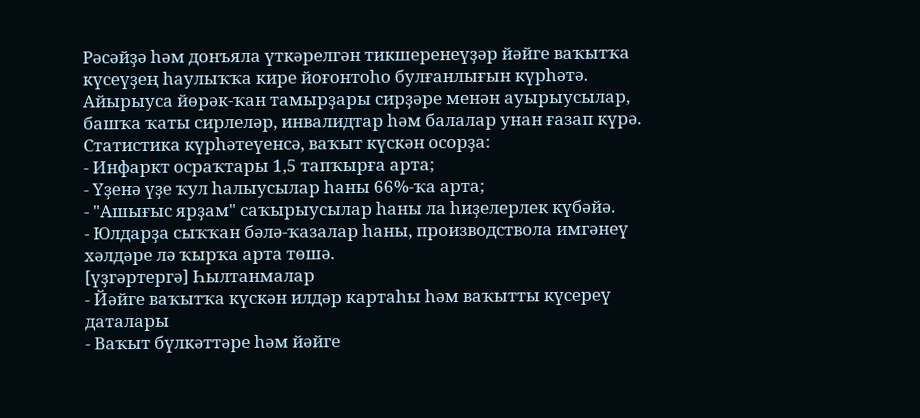Рәсәйҙә һәм донъяла үткәрелгән тикшеренеүҙәр йәйге ваҡытҡа күсеүҙең һаулыҡҡа кире йоғонтоһо булғанлығын күрһәтә. Айырыуса йөрәк-ҡан тамырҙары сирҙәре менән ауырыусылар, башҡа ҡаты сирлеләр, инвалидтар һәм балалар унан ғазап күрә. Статистика күрһәтеүенсә, ваҡыт күскән осорҙа:
- Инфаркт осраҡтары 1,5 тапҡырға арта;
- Үҙенә үҙе ҡул һалыусылар һаны 66%-ҡа арта;
- "Ашығыс ярҙам" саҡырыусылар һаны ла һиҙелерлек күбәйә.
- Юлдарҙа сыҡҡан бәлә-ҡазалар һаны, производствола имгәнеү хәлдәре лә ҡырҡа арта төшә.
[үҙгәртергә] Һылтанмалар
- Йәйге ваҡытҡа күскән илдәр картаһы һәм ваҡытты күсереү даталары
- Ваҡыт бүлкәттәре һәм йәйге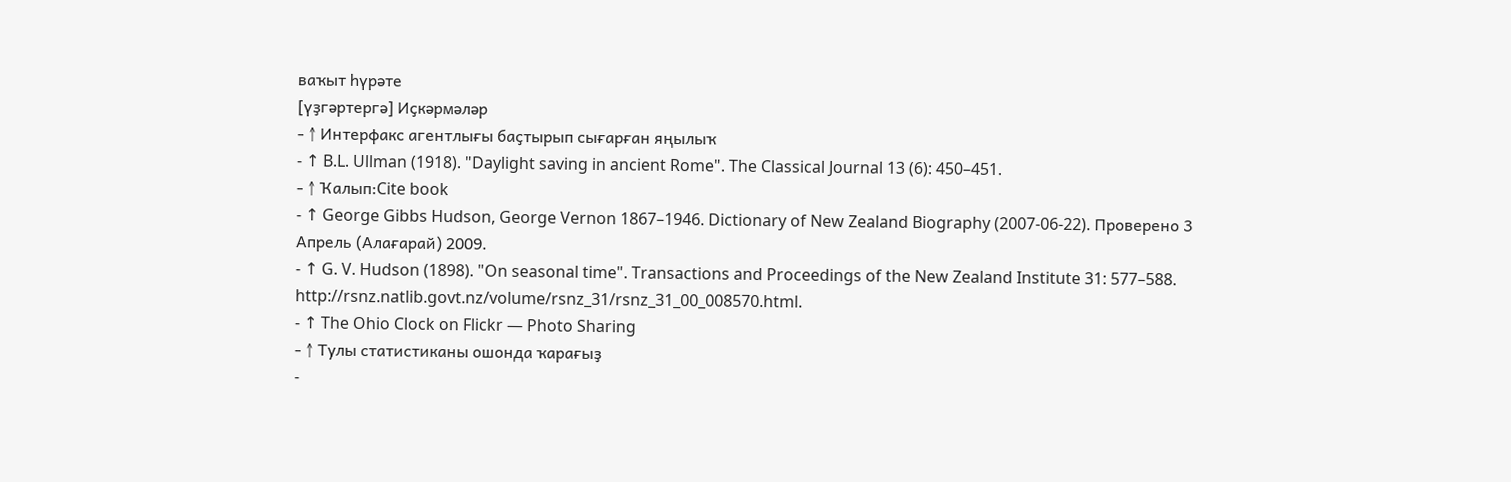ваҡыт һүрәте
[үҙгәртергә] Иҫкәрмәләр
- ↑ Интерфакс агентлығы баҫтырып сығарған яңылыҡ
- ↑ B.L. Ullman (1918). "Daylight saving in ancient Rome". The Classical Journal 13 (6): 450–451.
- ↑ Ҡалып:Cite book
- ↑ George Gibbs Hudson, George Vernon 1867–1946. Dictionary of New Zealand Biography (2007-06-22). Проверено 3 Апрель (Алағарай) 2009.
- ↑ G. V. Hudson (1898). "On seasonal time". Transactions and Proceedings of the New Zealand Institute 31: 577–588. http://rsnz.natlib.govt.nz/volume/rsnz_31/rsnz_31_00_008570.html.
- ↑ The Ohio Clock on Flickr — Photo Sharing
- ↑ Тулы статистиканы ошонда ҡарағыҙ
-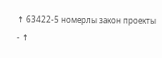↑ 63422-5 номерлы закон проекты
- ↑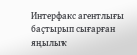Интерфакс агентлығы баҫтырып сығарған яңылыҡ